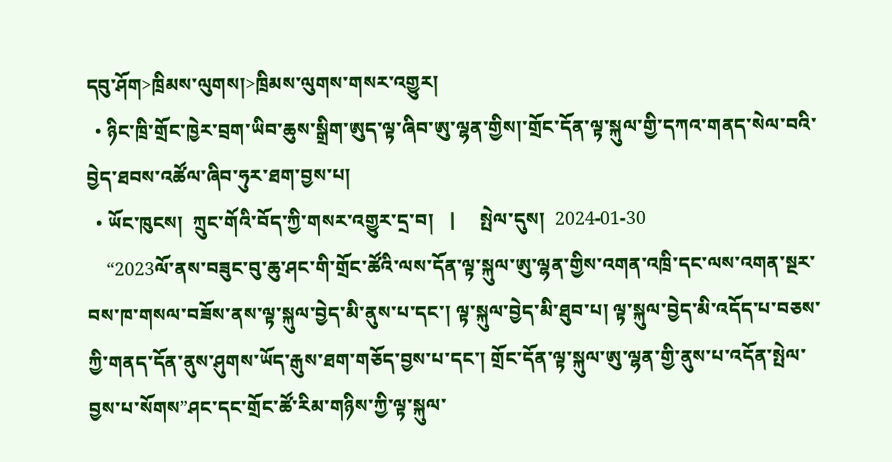དབུ་ཤོག>ཁྲིམས་ལུགས།>ཁྲིམས་ལུགས་གསར་འགྱུར།
  • ཉིང་ཁྲི་གྲོང་ཁྱེར་བྲག་ཡིབ་ཆུས་སྒྲིག་ཨུད་ལྟ་ཞིབ་ཨུ་ལྷན་གྱིས།་གྲོང་དོན་ལྟ་སྐུལ་གྱི་དཀའ་གནད་སེལ་བའི་བྱེད་ཐབས་འཚོལ་ཞིབ་ཧུར་ཐག་བྱས་པ།
  • ཡོང་ཁུངས།  ཀྲུང་གོའི་བོད་ཀྱི་གསར་འགྱུར་དྲ་བ།   |     སྤེལ་དུས།  2024-01-30
    “2023ལོ་ནས་བཟུང་བུ་ཆུ་ཤང་གི་གྲོང་ཚོའི་ལས་དོན་ལྟ་སྐུལ་ཨུ་ལྷན་གྱིས་འགན་འཁྲི་དང་ལས་འགན་སྔར་བས་ཁ་གསལ་བཟོས་ནས་ལྟ་སྐུལ་བྱེད་མི་ནུས་པ་དང་། ལྟ་སྐུལ་བྱེད་མི་ཐུབ་པ། ལྟ་སྐུལ་བྱེད་མི་འདོད་པ་བཅས་ཀྱི་གནད་དོན་ནུས་ཤུགས་ཡོད་རྒུས་ཐག་གཅོད་བྱས་པ་དང་། གྲོང་དོན་ལྟ་སྐུལ་ཨུ་ལྷན་གྱི་ནུས་པ་འདོན་སྤེལ་བྱས་པ་སོགས”ཤང་དང་གྲོང་ཚོ་རིམ་གཉིས་ཀྱི་ལྟ་སྐུལ་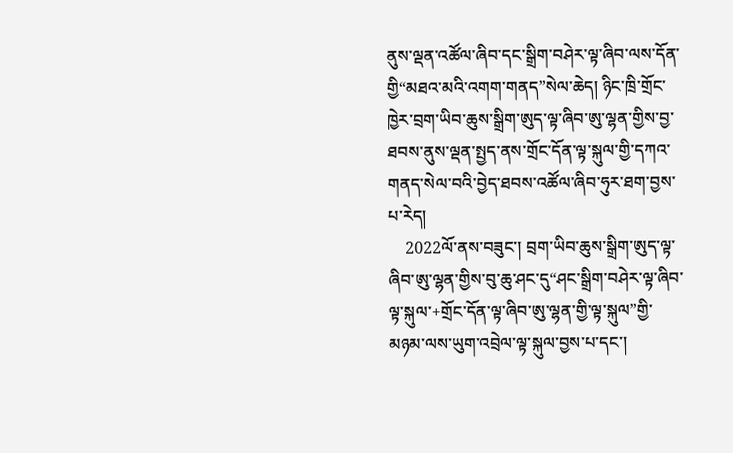ནུས་ལྡན་འཚོལ་ཞིབ་དང་སྒྲིག་བཤེར་ལྟ་ཞིབ་ལས་དོན་གྱི“མཐའ་མའི་འགག་གནད”སེལ་ཆེད། ཉིང་ཁྲི་གྲོང་ཁྱེར་བྲག་ཡིབ་ཆུས་སྒྲིག་ཨུད་ལྟ་ཞིབ་ཨུ་ལྷན་གྱིས་བྱ་ཐབས་ནུས་ལྡན་སྤྱད་ནས་གྲོང་དོན་ལྟ་སྐུལ་གྱི་དཀའ་གནད་སེལ་བའི་བྱེད་ཐབས་འཚོལ་ཞིབ་ཧུར་ཐག་བྱས་པ་རེད།
    2022ལོ་ནས་བཟུང་། བྲག་ཡིབ་ཆུས་སྒྲིག་ཨུད་ལྟ་ཞིབ་ཨུ་ལྷན་གྱིས་བུ་ཆུ་ཤང་དུ“ཤང་སྒྲིག་བཤེར་ལྟ་ཞིབ་ལྟ་སྐུལ་+གྲོང་དོན་ལྟ་ཞིབ་ཨུ་ལྷན་གྱི་ལྟ་སྐུལ”གྱི་མཉམ་ལས་ཡུག་འབྲེལ་ལྟ་སྐུལ་བྱས་པ་དང་།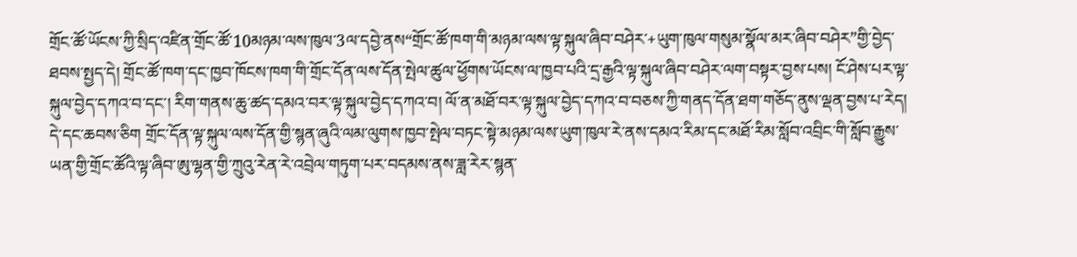གྲོང་ཚོ་ཡོངས་ཀྱི་སྲིད་འཛིན་གྲོང་ཚོ་10མཉམ་ལས་ཁུལ་3ལ་དབྱེ་ནས“གྲོང་ཚོ་ཁག་གི་མཉམ་ལས་ལྟ་སྐུལ་ཞིབ་བཤེར་+ཡུག་ཁུལ་གསུམ་སྣོལ་མར་ཞིབ་བཤེར”གྱི་བྱེད་ཐབས་སྤྱད་དེ། གྲོང་ཚོ་ཁག་དང་ཁྱབ་ཁོངས་ཁག་གི་གྲོང་དོན་ལས་དོན་སྤེལ་ཚུལ་ཕྱོགས་ཡོངས་ལ་ཁྱབ་པའི་དྲ་རྒྱའི་ལྟ་སྐུལ་ཞིབ་བཤེར་ལག་བསྟར་བྱས་པས། ངོ་ཤེས་པར་ལྟ་སྐུལ་བྱེད་དཀའ་བ་དང་། རིག་གནས་ཆུ་ཚད་དམའ་བར་ལྟ་སྐུལ་བྱེད་དཀའ་བ། ལོ་ན་མཐོ་བར་ལྟ་སྐུལ་བྱེད་དཀའ་བ་བཅས་ཀྱི་གནད་དོན་ཐག་གཅོད་ནུས་ལྡན་བྱས་པ་རེད། དེ་དང་ཆབས་ཅིག གྲོང་དོན་ལྟ་སྐུལ་ལས་དོན་གྱི་སྙན་ཞུའི་ལམ་ལུགས་ཁྱབ་སྤེལ་བཏང་སྟེ་མཉམ་ལས་ཡུག་ཁུལ་རེ་ནས་དམའ་རིམ་དང་མཐོ་རིམ་སློབ་འབྲིང་གི་སློབ་རྒྱུས་ཡན་གྱི་གྲོང་ཚོའི་ལྟ་ཞིབ་ཨུ་ལྷན་གྱི་ཀྲུའུ་རེན་རེ་འབྲེལ་གཏུག་པར་བདམས་ནས་ཟླ་རེར་སྙན་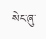སེང་ཞུ་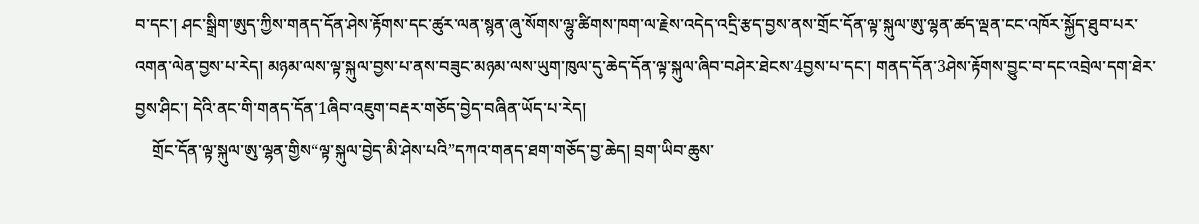བ་དང་། ཤང་སྒྲིག་ཨུད་ཀྱིས་གནད་དོན་ཤེས་རྟོགས་དང་ཚུར་ལན་སྙན་ཞུ་སོགས་ལྷུ་ཚིགས་ཁག་ལ་རྗེས་འདེད་འདྲི་རྩད་བྱས་ནས་གྲོང་དོན་ལྟ་སྐུལ་ཨུ་ལྷན་ཚད་ལྡན་ངང་འཁོར་སྐྱོད་ཐུབ་པར་འགན་ལེན་བྱས་པ་རེད། མཉམ་ལས་ལྟ་སྐུལ་བྱས་པ་ནས་བཟུང་མཉམ་ལས་ཡུག་ཁུལ་དུ་ཆེད་དོན་ལྟ་སྐུལ་ཞིབ་བཤེར་ཐེངས་4བྱས་པ་དང་། གནད་དོན་3ཤེས་རྟོགས་བྱུང་བ་དང་འབྲེལ་དག་ཐེར་བྱས་ཤིང་། དེའི་ནང་གི་གནད་དོན་1ཞིབ་འཇུག་བརྡར་གཅོད་བྱེད་བཞིན་ཡོད་པ་རེད།
    གྲོང་དོན་ལྟ་སྐུལ་ཨུ་ལྷན་གྱིས“ལྟ་སྐུལ་བྱེད་མི་ཤེས་པའི”དཀའ་གནད་ཐག་གཅོད་བྱ་ཆེད། བྲག་ཡིབ་ཆུས་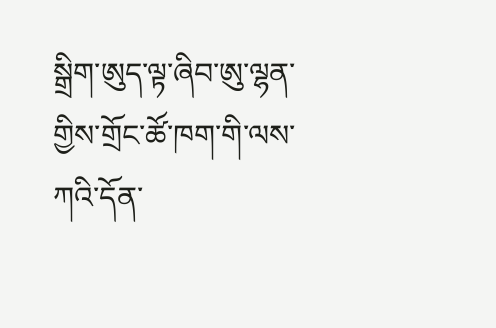སྒྲིག་ཨུད་ལྟ་ཞིབ་ཨུ་ལྷན་གྱིས་གྲོང་ཚོ་ཁག་གི་ལས་ཀའི་དོན་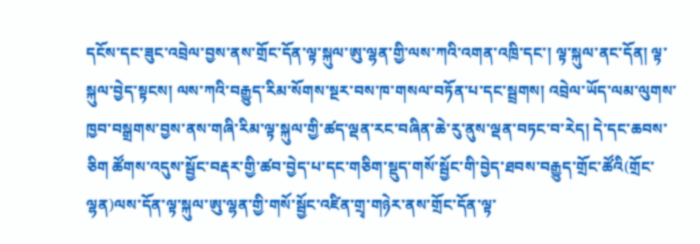དངོས་དང་ཟུང་འབྲེལ་བྱས་ནས་གྲོང་དོན་ལྟ་སྐུལ་ཨུ་ལྷན་གྱི་ལས་ཀའི་འགན་འཁྲི་དང་། ལྟ་སྐུལ་ནང་དོན། ལྟ་སྐུལ་བྱེད་སྟངས། ལས་ཀའི་བརྒྱུད་རིམ་སོགས་སྔར་བས་ཁ་གསལ་བཏོན་པ་དང་སྦྲགས། འབྲེལ་ཡོད་ལམ་ལུགས་ཁྱབ་བསྒྲགས་བྱས་ནས་གཞི་རིམ་ལྟ་སྐུལ་གྱི་ཚད་ལྡན་རང་བཞིན་ཆེ་རུ་ནུས་ལྡན་བཏང་བ་རེད། དེ་དང་ཆབས་ཅིག ཚོགས་འདུས་སྦྱོང་བརྡར་གྱི་ཚབ་བྱེད་པ་དང་གཅིག་སྡུད་གསོ་སྦྱོང་གི་བྱེད་ཐབས་བརྒྱུད་གྲོང་ཚོའི(གྲོང་ལྷན)ལས་དོན་ལྟ་སྐུལ་ཨུ་ལྷན་གྱི་གསོ་སྦྱོང་འཛིན་གྲྭ་གཉེར་ནས་གྲོང་དོན་ལྟ་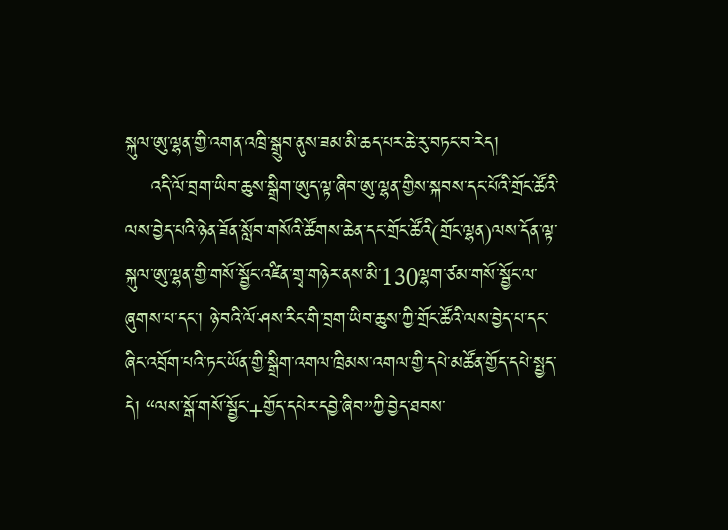སྐུལ་ཨུ་ལྷན་གྱི་འགན་འཁྲི་སྒྲུབ་ནུས་ཟམ་མི་ཆད་པར་ཆེ་རུ་བཏང་བ་རེད།
    འདི་ལོ་བྲག་ཡིབ་ཆུས་སྒྲིག་ཨུད་ལྟ་ཞིབ་ཨུ་ལྷན་གྱིས་སྐབས་དང་པོའི་གྲོང་ཚོའི་ལས་བྱེད་པའི་ཉེན་ཟོན་སློབ་གསོའི་ཚོགས་ཆེན་དང་གྲོང་ཚོའི(གྲོང་ལྷན)ལས་དོན་ལྟ་སྐུལ་ཨུ་ལྷན་གྱི་གསོ་སྦྱོང་འཛིན་གྲྭ་གཉེར་ནས་མི་130ལྷག་ཙམ་གསོ་སྦྱོང་ལ་ཞུགས་པ་དང་། ཉེ་བའི་ལོ་ཤས་རིང་གི་བྲག་ཡིབ་ཆུས་ཀྱི་གྲོང་ཚོའི་ལས་བྱེད་པ་དང་ཞིང་འབྲོག་པའི་ཏང་ཡོན་གྱི་སྒྲིག་འགལ་ཁྲིམས་འགལ་གྱི་དཔེ་མཚོན་གྱོད་དཔེ་སྤྱད་དེ། “ལས་སྒོ་གསོ་སྦྱོང་+གྱོད་དཔེར་དབྱེ་ཞིབ”ཀྱི་བྱེད་ཐབས་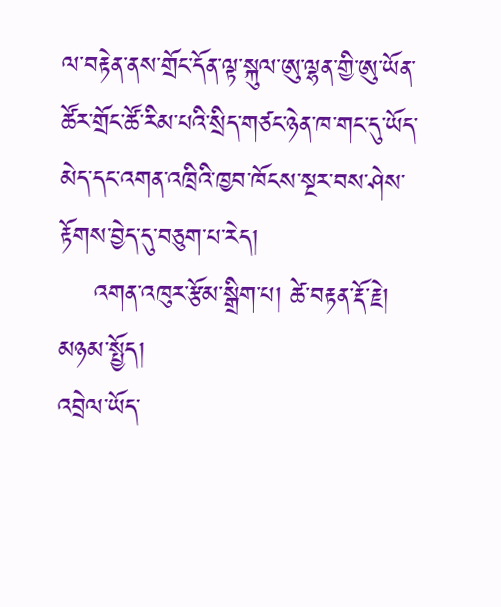ལ་བརྟེན་ནས་གྲོང་དོན་ལྟ་སྐུལ་ཨུ་ལྷན་གྱི་ཨུ་ཡོན་ཚོར་གྲོང་ཚོ་རིམ་པའི་སྲིད་གཙང་ཉེན་ཁ་གང་དུ་ཡོད་མེད་དང་འགན་འཁྲིའི་ཁྱབ་ཁོངས་སྔར་བས་ཤེས་རྟོགས་བྱེད་དུ་བཅུག་པ་རེད།
    འགན་འཁུར་རྩོམ་སྒྲིག་པ། ཚེ་བརྟན་རྡོ་རྗེ།
མཉམ་སྤྱོད།
འབྲེལ་ཡོད་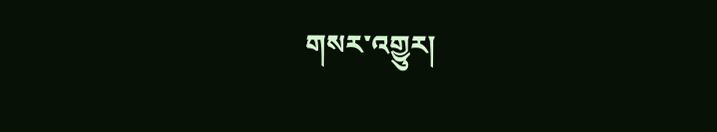གསར་འགྱུར།